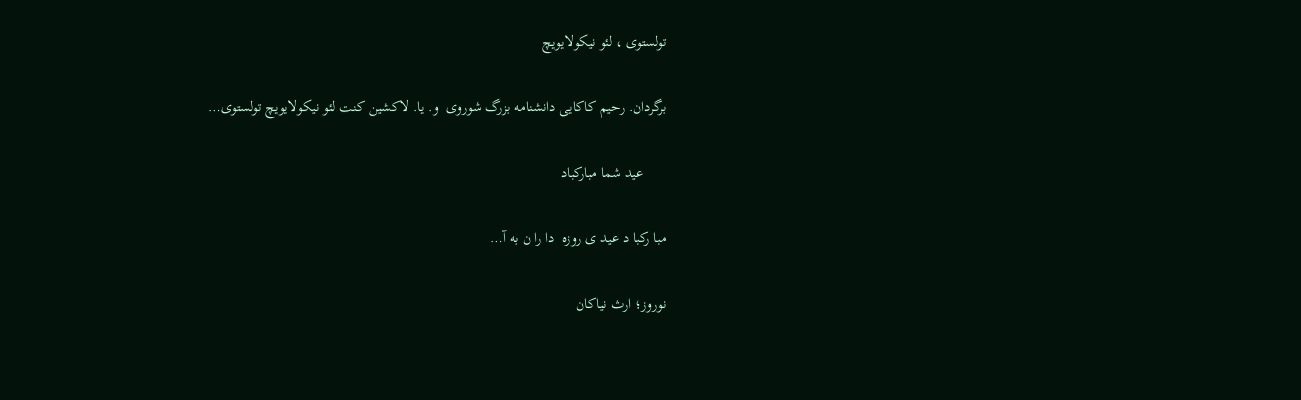تولستوی ، لئو نیکولایویچ

برگردان. رحیم کاکایی دانشنامه بزرگ شوروی  و. یا. لاکشین کنت لئو نیکولایویچ تولستوی…

      عید شما مبارکباد

مبا رکبا د عید ی روزه  دا را ن به آ…

نوروز؛ ارث نیاکان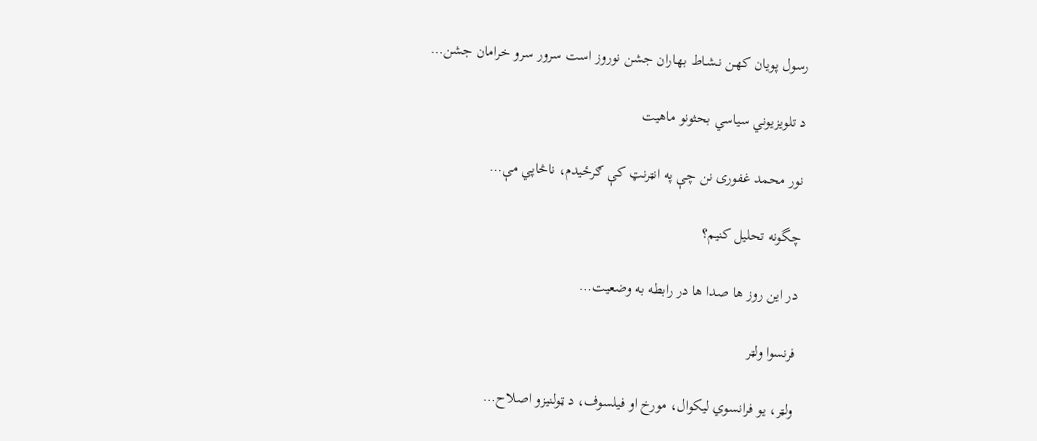رسول پویان کهـن نـشـاط بهـاران جشن نوروز است سرور سرو خرامان جشن…

د تلویزیوني سیاسي بحثونو ماهیت

نور محمد غفوری نن چې په انټرنټ کې ګرځیدم، ناڅاپي مې…

چگونه تحلیل کنیم؟

در این روز ها صدا ها در رابطه به وضعیت…

فرنسوا ولټر

ولټر، یو فرانسوي لیکوال، مورخ او فیلسوف، د ټولنیزو اصلاح…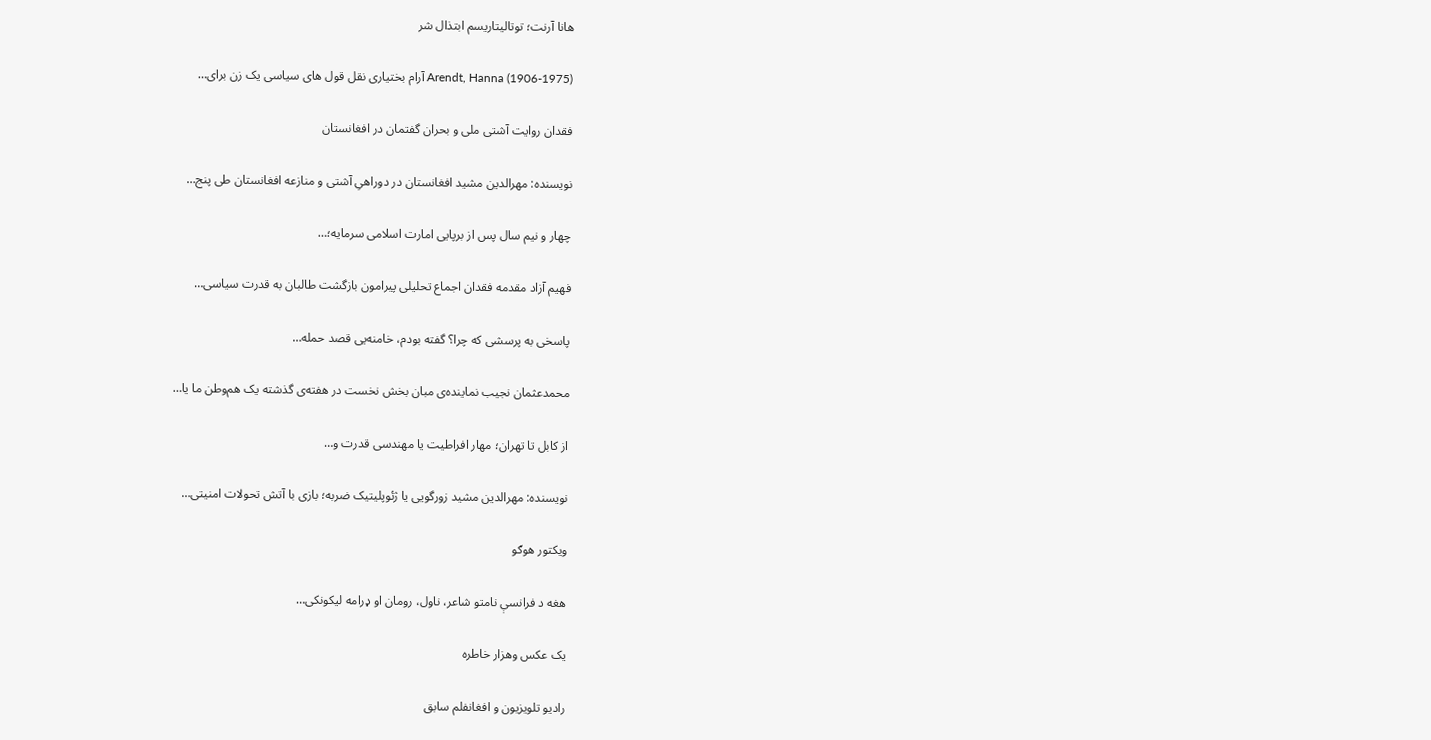هانا آرنت؛ توتالیتاریسم ابتذال شر

Arendt, Hanna (1906-1975) آرام بختیاری نقل قول های سیاسی یک زن برای…

فقدان روایت آشتی ملی و بحران گفتمان در افغانستان

نویسنده: مهرالدین مشید افغانستان در دوراهیِ آشتی و منازعه افغانستان طی پنج…

چهار و نیم سال پس از برپایی امارت اسلامی سرمایه؛…

فهیم آزاد مقدمه فقدان اجماع تحلیلی پیرامون بازگشت طالبان به قدرت سیاسی…

پاسخی به پرسشی که چرا؟ گفته بودم، خامنه‌یی قصد حمله…

محمدعثمان نجیب نماینده‌ی مبان بخش نخست در هفته‌ی گذشته‌ یک هم‌وطن ما یا…

از کابل تا تهران؛ مهار افراطیت یا مهندسی قدرت و…

نویسنده: مهرالدین مشید زورگویی یا ژئوپلیتیک ضربه؛ بازی با آتش تحولات امنیتی…

ویکتور هوګو

هغه د فرانسې نامتو شاعر، ناول، رومان او ډرامه لیکونکی…

یک عکس وهزار خاطره

راديو تلويزيون و افغانفلم سابق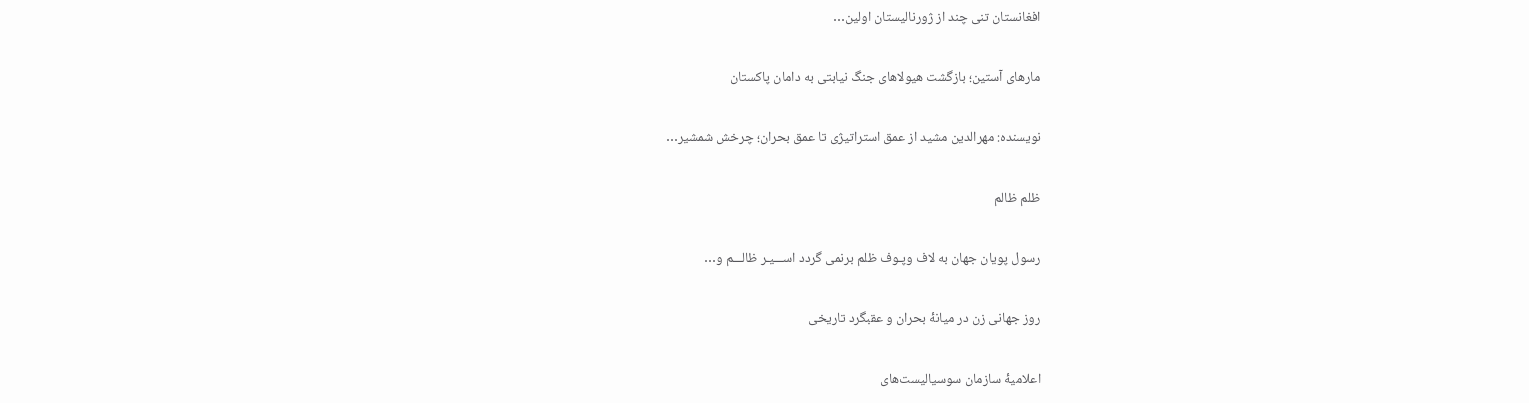افغانستان تنى چند از ژورناليستان اولين…

مارهای آستین؛ بازگشت هیولاهای جنگ نیابتی به دامان پاکستان

نویسنده: مهرالدین مشید از عمق استراتیژی تا عمق بحران؛ چرخش شمشیر…

ظلم ظالم

رسول پویان جهان به لاف وپـوف ظلم برنمی گردد اســـیـر ظالـــم و…

روز جهانی زن در میانۀ بحران و عقبگرد تاریخی

اعلامیۀ سازمان سوسیالیست‌های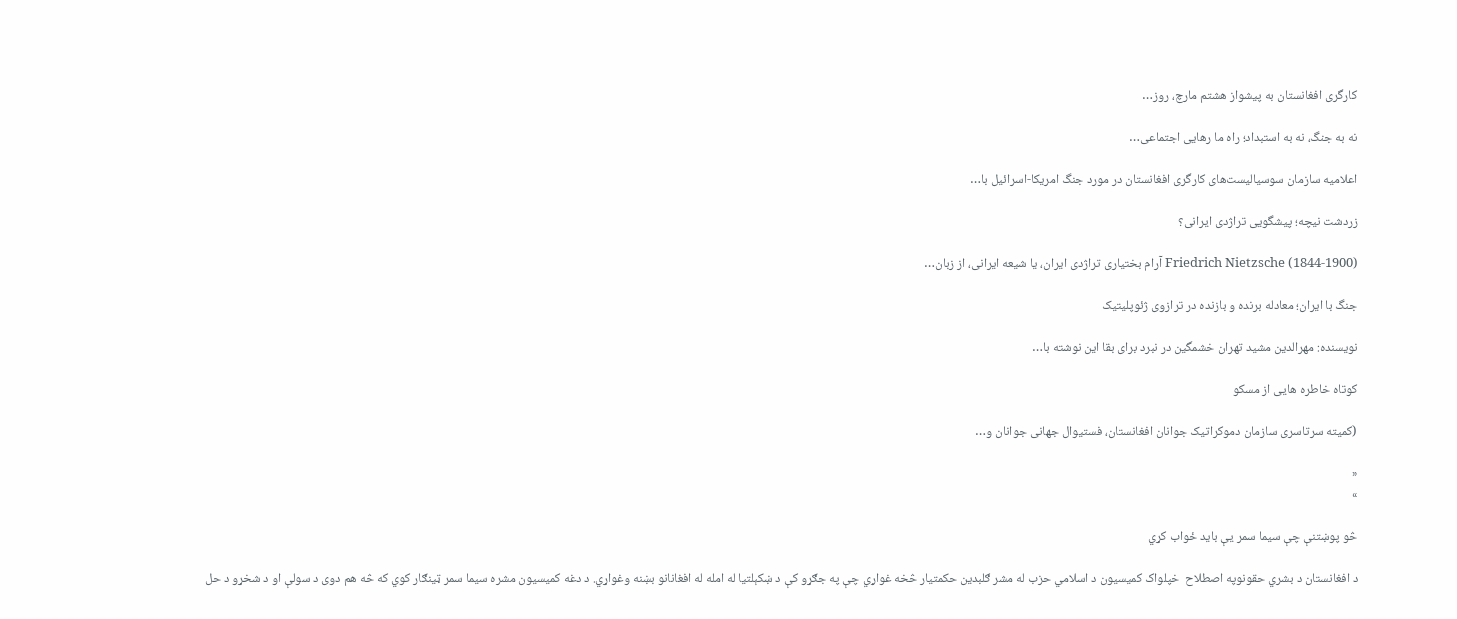کارگری افغانستان به پیشواز هشتم مارچ، روز…

نه به جنگ، نه به استبداد؛ راه ما رهایی اجتماعی…

اعلامیه سازمان سوسیالیست‌های کارگری افغانستان در مورد جنگ امریکا-اسرائیل با…

زردشت نیچه؛ پیشگویی تراژدی ایرانی؟

Friedrich Nietzsche (1844-1900) آرام بختیاری تراژدی ایران، یا شیعه ایرانی، از زبان…

جنگ با ایران؛ معادله برنده و بازنده در ترازوی ژئوپلیتیک

نویسنده: مهرالدین مشید تهران خشمگین در نبرد برای بقا این نوشته با…

کوتاه خاطره هایی از مسکو

(کمیته سرتاسری سازمان دموکراتیک جوانان افغانستان، فستیوال جهانی جوانان و…

«
»

څو پوښتنې چې سيما سمر يې بايد ځواب کړي

د افغانستان د بشري حقونوپه اصطلاح  خپلواک کمیسیون د اسلامي حزب له مشر ګلبدین حکمتیار څخه غواړي چې په جګړو کې د ښکېلتیا له امله له افغانانو بښنه وغواړي. د دغه کمیسیون مشره سیما سمر ټینګار کوي‌ که څه هم دوی د سولې او د شخړو د حل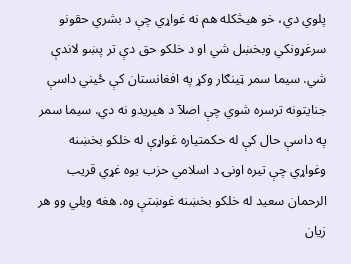پلوي دي، خو هیڅکله هم نه غواړي چې د بشري حقونو سرغړونکي وبخښل شي او د خلکو حق دې تر پښو لاندې شي. سیما سمر ټینګار وکړ په افغانستان کې ځیني داسې جنایتونه ترسره شوي چې اصلآ د هیریدو نه دي. سيما سمر په داسې حال کې له حکمتياره غواړې له خلکو بخښنه وغواړي چې تیره اونۍ د اسلامي حزب یوه غړي قریب الرحمان سعید له خلکو بخښنه غوښتې وه. هغه ویلي وو هر زیان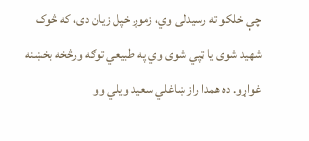چې خلکو ته رسیدلی وي، زموږ خپل زیان دی، که څوک شهید شوی یا ټپي شوی وي په طبیعي توګه ورڅخه بخښنه غواړو. ده همدا راز ښاغلي سعید ویلي وو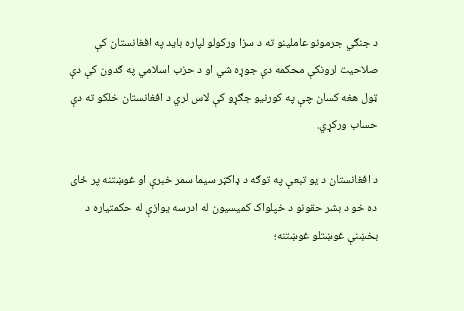د جنګي جرمونو عاملینو ته د سزا ورکولو لپاره باید په افغانستان کې صلاحیت لرونکې محکمه دې جوړه شي او د حزب اسلامي په ګدون کې دې ټول هغه کسان چې په کورنیو جګړو کې لاس لري د افغانستان خلکو ته دې حساب ورکړي.

د افغانستان د يو تبعې په توګه د ډاکټر سيما سمر خبرې او غوښتنه پر ځای ده خو د بشر حقونو د خپلواک کميسيون له ادرسه يوازې له حکمتياره د بخښنې غوښتلو غوښتنه؛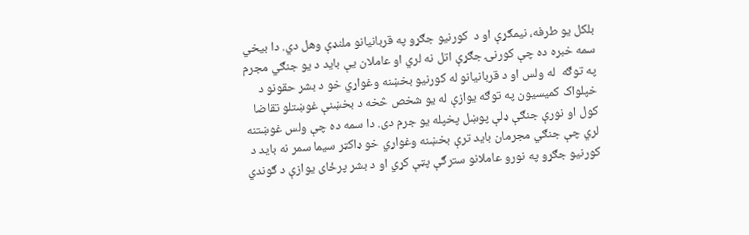بلکل يو طرفه، نيمګړې او د  کورنيو جګړو په قربانيانو ملنډې وهل دي. دا بيخي سمه خبره ده چې کورنۍ جګړې اتل نه لري او عاملان يې بايد د يو جنګي مجرم په توګه  له ولس او د قربانيانو له کورنيو بخښنه وغواړي خو د بشر حقونو د خپلواک کميسيون په توګه يوازې له يو شخص څخه د بخښنې غوښتلو تقاضا کول او نورې جنګې ډلې پوښل پخپله يو جرم دی. دا سمه ده چې ولس غوښتنه لري چې جنګي مجرمان بايد ترې بخښنه وغواړي خو ډاکټر سيما سمر نه بايد د کورنيو جګړو په نورو عاملانو سترګې پټې کړي او د بشر پرځای يوازې د ګوندي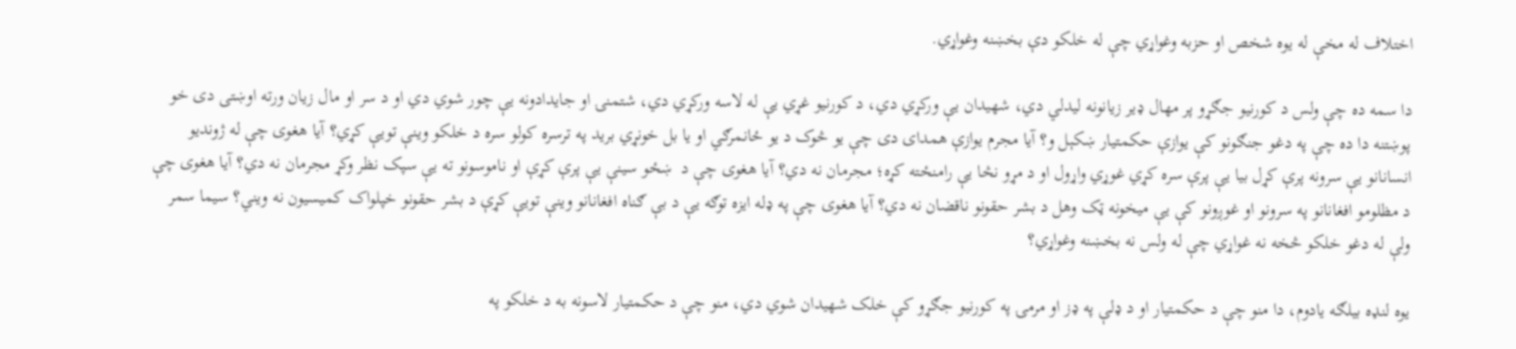اختلاف له مخې له يوه شخص او حزبه وغواړي چې له خلکو دې بخښنه وغواړي.

دا سمه ده چې ولس د کورنيو جګړو پر مهال ډیر زيانونه ليدلي دي، شهيدان يې ورکړي دي، د کورنيو غړي يې له لاسه ورکړي دي، شتمنۍ او جايدادونه يې چور شوي دي او د سر او مال زيان ورته اوښتی دی خو پوښتنه دا ده چې په دغو جنګونو کې يوازې حکمتيار ښکېل و؟ آیا مجرم يوازې همدای دی چې يو څوک د يو ځانمرګي او يا بل خونړي بريد په ترسره کولو سره د خلکو وينې تويې کړي؟ آيا هغوی چې له ژونديو انسانانو يې سرونه پرې کړل بيا يې پرې سره کړي غوړي واړول او د مړو نڅا يې رامنځته کړه؛ مجرمان نه دي؟ آیا هغوی چې د  ښځو سينې يې پرې کړې او ناموسونو ته يې سپک نظر وکړ مجرمان نه دي؟ آیا هغوی چې د مظلومو افغانانو په سرونو او غوږونو کې يې ميخونه ټک وهل د بشر حقونو ناقضان نه دي؟ آيا هغوی چې په ډله ايزه توګه يې د بې ګناه افغانانو وينې تويې کړې د بشر حقونو خپلواک کميسيون نه ويني؟ سيما سمر ولې له دغو خلکو څخه نه غواړي چې له ولس نه بخښنه وغواړي؟

يوه لنډه بيلګه يادوم، دا منو چې د حکمتيار او د ډ‌لې په ډز او مرمۍ په کورنيو جګړو کې خلک شهيدان شوي دي، منو چې د حکمتيار لاسونه به د خلکو په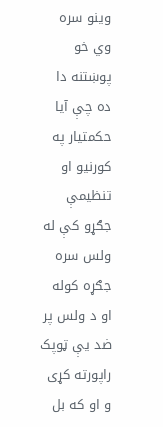وينو سره وي خو پوښتنه دا ده چې آيا حکمتيار په کورنيو او تنظيمې جګړو کې له ولس سره جګړه کوله او د ولس پر ضد يې ټوپک راپورته کړی و او که بل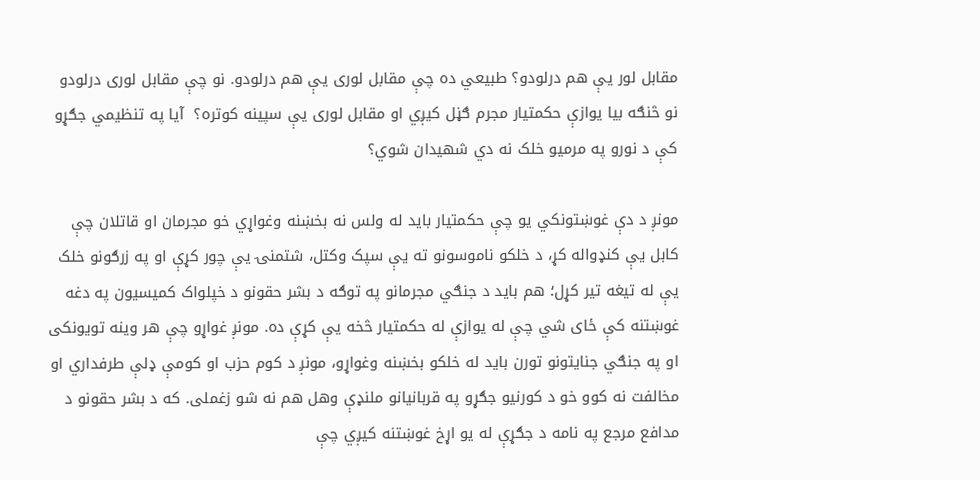مقابل لور يې هم درلودو؟ طبيعي ده چې مقابل لوری يې هم درلودو. نو چې مقابل لوری درلودو نو څنګه بیا یوازې حکمتيار مجرم ګڼل کيږي او مقابل لوری يې سپينه کوتره؟  آيا په تنظيمي جګړو کې د نورو په مرميو خلک نه دي شهيدان شوي؟

مونږ د دې غوښتونکي يو چې حکمتيار بايد له ولس نه بخښنه وغواړي خو مجرمان او قاتلان چې کابل يې کنډواله کړ، د خلکو ناموسونو ته يې سپک وکتل، شتمنۍ يې چور کړې او په زرګونو خلک يې له تيغه تير کړل؛ هم بايد د جنګي مجرمانو په توګه د بشر حقونو د خپلواک کميسيون په دغه غوښتنه کې ځای شي چې له يوازې له حکمتيار څخه يې کړې ده. مونږ غواړو چې هر وينه تويونکی او په جنګي جنايتونو تورن بايد له خلکو بخښنه وغواړو، مونږ د کوم حزب او کومې ډلې طرفداري او مخالفت نه کوو خو د کورنيو جګړو په قربانيانو ملنډې وهل هم نه شو زغملی. که د بشر حقونو د مدافع مرجع په نامه د جګړې له یو اړخ غوښتنه کيږي چې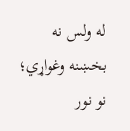له ولس نه بخښنه وغواړي؛ نو نور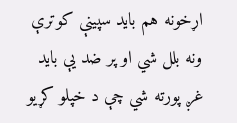اړخونه هم بايد سپينې کوترې ونه بلل شي او پر ضد يې باید غږ پورته شي چې د خپلو کړيو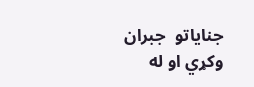جنایاتو  جبران وکړي او له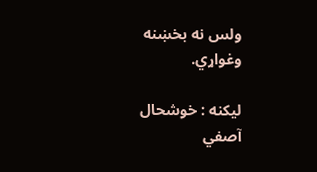ولس نه بخښنه وغواړي.

لیکنه : خوشحال آصفي